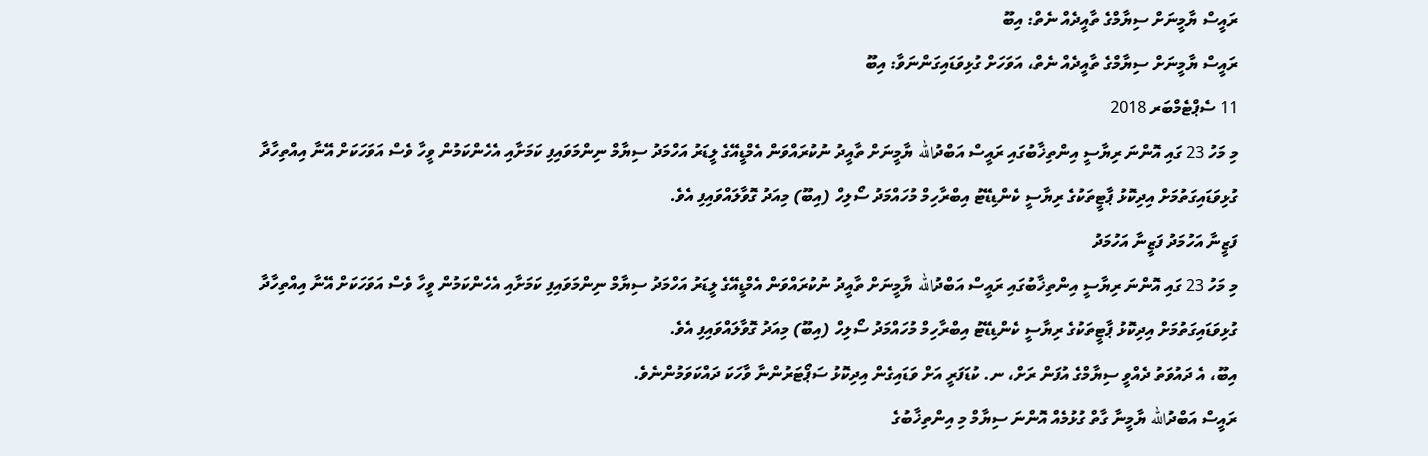ރައީސް ޔާމީނަށް ސިޔާމްގެ ތާއީދެއް ނެތް: އިބޫ
ރައީސް ޔާމީނަށް ސިޔާމްގެ ތާއީދެއް ނެތް، އަވަހަށް ގުޅިވަޑައިގަންނަވާ: އިބޫ
11 ސެޕްޓެމްބަރ 2018
މި މަހު 23 ގައި އޮންނަ ރިޔާސީ އިންތިޚާބުގައި ރައީސް އަބްދުالله ޔާމީނަށް ތާއީދު ނުކުރައްވަން އެމްޑީއޭގެ ލީޑަރު އަހްމަދު ސިޔާމް ނިންމަވައިފި ކަމަށާއި އެހެންކަމުން ވީހާ ވެސް އަވަހަކަށް އޭނާ އިއްތިހާދާ ގުޅިވަޑައިގަތުމަށް އިދިކޮޅު ޕާޓީތަކުގެ ރިޔާސީ ކެންޑިޑޭޓު އިބްރާހިމް މުހައްމަދު ސޯލިހް (އިބޫ) މިއަދު ގޮވާލައްވައިފި އެވެ.
ފަޒީނާ އަހުމަދު ފަޒީނާ އަހުމަދު
މި މަހު 23 ގައި އޮންނަ ރިޔާސީ އިންތިޚާބުގައި ރައީސް އަބްދުالله ޔާމީނަށް ތާއީދު ނުކުރައްވަން އެމްޑީއޭގެ ލީޑަރު އަހްމަދު ސިޔާމް ނިންމަވައިފި ކަމަށާއި އެހެންކަމުން ވީހާ ވެސް އަވަހަކަށް އޭނާ އިއްތިހާދާ ގުޅިވަޑައިގަތުމަށް އިދިކޮޅު ޕާޓީތަކުގެ ރިޔާސީ ކެންޑިޑޭޓު އިބްރާހިމް މުހައްމަދު ސޯލިހް (އިބޫ) މިއަދު ގޮވާލައްވައިފި އެވެ.
އިބޫ، އެ ދައުވަތު ދެއްވީ ސިޔާމްގެ އުފަން ރަށް، ނ. ކުޑަފަރީ އަށް ވަޑައިގެން އިދިކޮޅު ސަޕޯޓަރުންނާ ވާހަކަ ދައްކަވަމުންނެވެ.
ރައީސް އަބްދުالله ޔާމީނާ ގާތް ގުޅުމެއް އޮންނަ ސިޔާމް މި އިންތިޚާބުގެ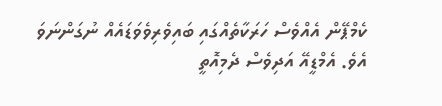ކެމްޕޭން އެއްވެސް ހަރަކާތެއްގައި ބައިވެރިވެވަޑައެއް ނުގަންނަވަ އެވެ. އެމްޑީއޭ އަދިވެސް ދެމިއޮތީ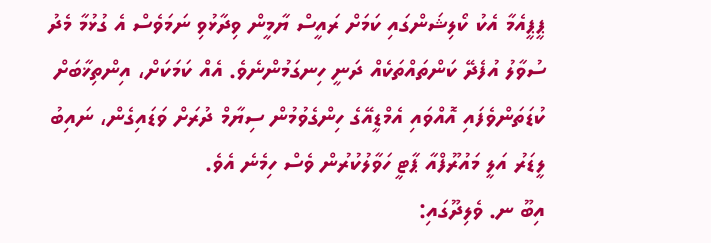ޕީޕީއެމާ އެކު ކޯލިޝަންގައި ކަމަށް ރައީސް ޔާމީން ވިދާޅުވި ނަމަވެސް އެ ގުޅުމާ މެދު ސުވާލު އުފެދޭ ކަންތައްތަކެއް ދަނީ ހިނގަމުންނެވެ. އެއް ކަމަކަށް، އިންތިޚާބަށް ކުޑަތަންވެފައި އޮއްވައި އެމްޑީއޭގެ ހިންގެވުމުން ސިޔާމް ދުރަށް ވަޑައިގެން، ނައިބު ލީޑަރު އަލީ މައުރޫފްއާ ޕާޓީ ހަވާލުކުރުން ވެސް ހިމެނެ އެވެ.
އިބޫ ނ. ވެލިދޫގައި: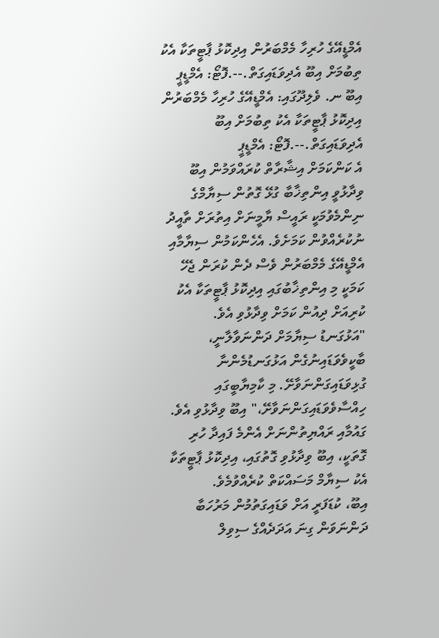އެމްޑީއޭގެ ހުރިހާ މެމްބަރުން އިދިކޮޅު ޕާޓީތަކާ އެކު ތިބުމަށް އިބޫ އެދިވަޑައިގަތް.--.ފޮޓޯ: އެމްޑީޕީ
އިބޫ ނ. ވެލިދޫގައި: އެމްޑީއޭގެ ހުރިހާ މެމްބަރުން އިދިކޮޅު ޕާޓީތަކާ އެކު ތިބުމަށް އިބޫ އެދިވަޑައިގަތް.--.ފޮޓޯ: އެމްޑީޕީ
އެ ކަންކަމަށް އިޝާރާތް ކުރައްވަމުން އިބޫ ވިދާޅުވީ އިންތިޚާބާ ގުޅޭ ގޮތުން ސިޔާމްގެ ނިންމެވުމަކީ ރައީސް ޔާމީނަށް އިތުރަށް ތާއީދު ނުކުރެއްވުން ކަމަށެވެ. އެހެންކަމުން ސިޔާމާއި އެމްޑީއޭގެ މެމްބަރުން ވެސް ދެން ކުރަން ޖެހޭ ކަމަކީ މި އިންތިޚާބުގައި އިދިކޮޅު ޕާޓީތަކާ އެކު ކުރިއަށް ދިއުން ކަމަށް ވިދާޅުވި އެވެ.
"އަޅުގަނޑު ސިޔާމަށް ދަންނަވާލާނީ، ބާކީވެވަޑައިނުގެން އަޅުގަނޑުމެންނާ ގުޅިވަޑައިގަންނަވާށޭ. މި ކާމިޔާބީގައި ހިއްސާވެވަޑައިގަންނަވާށޭ،" އިބޫ ވިދާޅުވި އެވެ.
ގައުމާއި ރައްޔިތުންނަށް އެންމެ ފައިދާ ހުރި ގޮތަކީ، އިބޫ ވިދާޅުވި ގޮތުގައި، އިދިކޮޅު ޕާޓީތަކާ އެކު ސިޔާމް މަސައްކަތް ކުރެއްވުމެވެ.
އިބޫ، ކުޑަފަރީ އަށް ވަޑައިގަތުމުން މަރުހަބާ ދަންނަވަން ގިނަ އަދަދެއްގެ ސިވިލް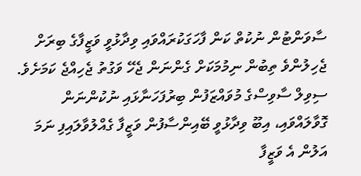ސާވަންޓުން ނުކުތް ކަން ފާހަގަކުރައްވައި ވިދާޅުވީ ވަޒީފާގެ ބިރަށް ޖެހިލުންވެ ތިބުން ނިމުމަކަށް ގެންނަން ޖެހޭ ވަގުތު ޖެހިއްޖެ ކަމަށެވެ. ސިވިލް ސާވިސްގެ މުވައްޒަފުން ބިރުފަހަނާޅައި ނުކުންނަން ގޮވާލައްވައި، އިބޫ ވިދާޅުވީ ބޭއިންސާފުން ވަޒީފާ ގެއްލުވާލައިފި ނަމަ އަލުން އެ ވަޒީފާ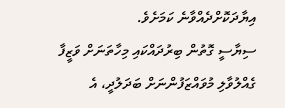އިޔާދަކޮށްދެއްވާނެ ކަމަށެވެ.
ސިޔާސީ ގޮތުން ބިރުދައްކައި މިހާތަނަށް ވަޒީފާ ގެއްލުވާލި މުވައްޒަފުންނަށް ބަދަލުދީ، އެ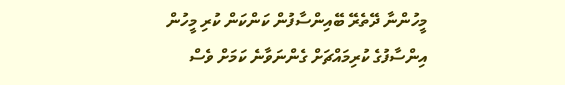މީހުންނާ ދޭތެރޭ ބޭއިންސާފުން ކަންކަން ކުރި މީހުން އިންސާފުގެ ކުރިމައްޗަށް ގެންނަވާނެ ކަމަށް ވެސް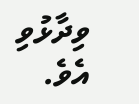ވިދާޅުވި އެވެ.